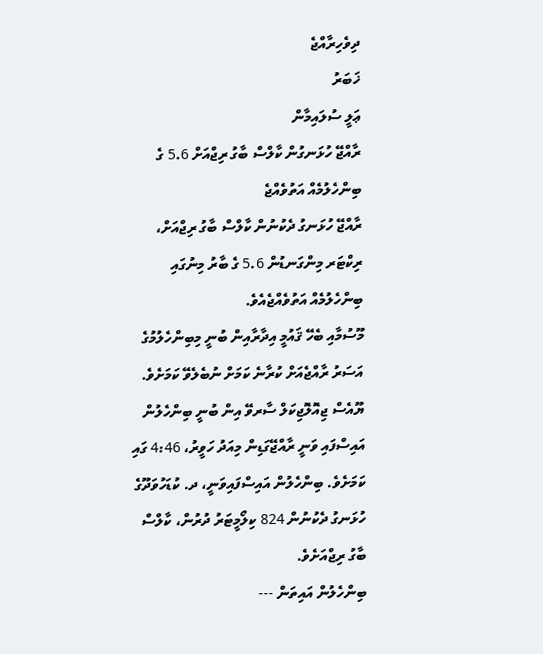ދިވެހިރާއްޖެ
ޚަބަރު
ޢަލީ ސުލައިމާން
ރާއްޖޭ ހުޅަނގުން ކާލްސް ބާގު ރިޖްއަށް 5.6 ގެ ބިންހެލުމެއް އަތުވެއްޖެ
ރާއްޖޭ ހުޅަނގު ދެކުނުން ކާލްސް ބާގު ރިޖްއަށް، ރިކްޓަރ މިންގަނޑުން 5.6 ގެ ބާރު މިނުގައި ބިންހެލުމެއް އަތުވެއްޖެއެވެ.
މޫސުމާއި ބެހޭ ޤައުމީ އިދާރާއިން ބުނީ މިބިންހެލުމުގެ އަސަރު ރާއްޖެއަށް ކުރާނެ ކަމަށް ނުބެލެވޭ ކަމަށެވެ. ޔޫއެސް ޖިއޮލޮޖިކަލް ސާރވޭ އިން ބުނީ ބިންހެލުން އައިސްފައި ވަނީ ރާއްޖޭގަޑިން މިއަދު ހަވީރު، 4:46 ގައި ކަމަށެވެ. ބިންހެލުން އައިސްފައިވަނީ، ދ. ކުޑަހުވަދޫގެ ހުޅަނގު ދެކުނުން 824 ކިލޯމީޓަރު ދުރުން، ކާލްސް ބާގު ރިޖްއަށެވެ.
ބިންހެލުން އައިތަން ---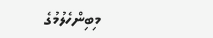މިބިންހެލުމުގެ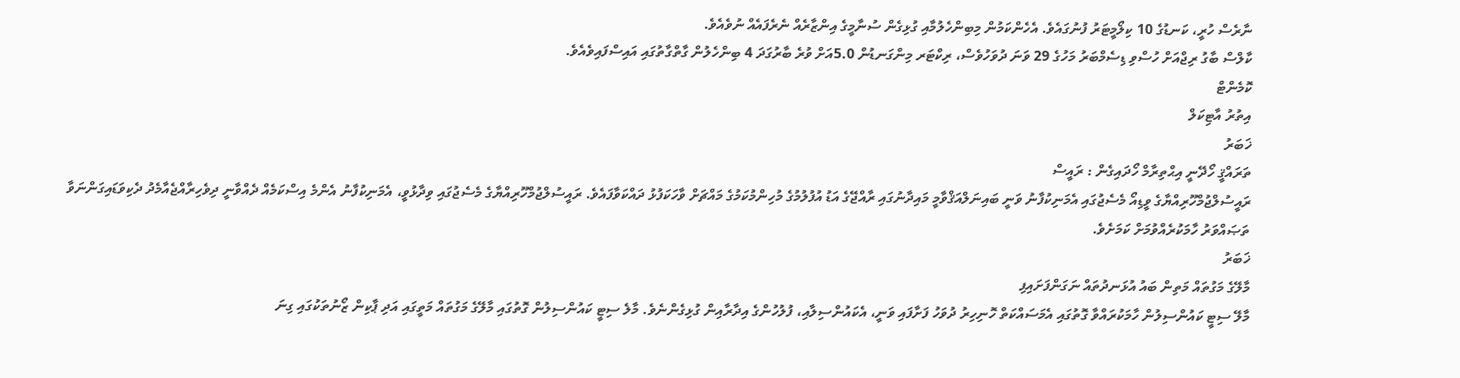ނާރެސް ހުރީ، ކަނޑުގެ 10 ކިލޯމީޓަރު ފުނުގައެވެ. އެހެންކަމުން މިބިންހެލުމާއި ގުޅިގެން ސުނާމީގެ އިންޒާރެއް ނެރެފައެއް ނުވެއެވެ.
ކާލްސް ބާގު ރިޖްއަށް ހުސްވި ޑިސެމްބަރު މަހުގެ 29 ވަނަ ދުވަހުވެސް، ރިކްޓަރ މިންގަނޑުން 5.0އަށް ވުރެ ބާރުގަދަ 4 ބިންހެލުން ގާތްގާތުގައި އައިސްފައިވެއެވެ.
ކޮމެންޓް
އިތުރު އާޓިކަލް
ޚަބަރު
ތަރައްޤީ ހޯދޭނީ އިޙްތިރާމް ހޯދައިގެން : ރައީސް
ރައީސުލްޖުމްހޫރިއްޔާގެ ވީޑިއޯ މެސެޖުގައި އެމަނިކުފާނު ވަނީ ބައިނަލްއަޤްވާމީ މައިދާނުގައި ރާއްޖޭގެ އަޑު އުފުލުމުގެ މުހިންމުކަމުގެ މައްޗަށް ވާހަކަފުޅު ދައްކަވާފައެވެ. ރައީސުލްޖުމްހޫރިއްޔާގެ މެސެޖުގައި ވިދާޅުވީ، އެމަނިކުފާނު އެންމެ އިސްކަމެއް ދެއްވާނީ ދިވެހިރާއްޖެއާމެދު ދެކިވަޑައިގަންނަވާ ތަޞައްވަރު ހާމަކުރެއްވުމަށް ކަމަށެވެ.
ޚަބަރު
މާލޭގެ މަގުތައް މަތިން ބައު އުޅަނދުތައް ނަގަންފަށައިފި
މާލޭ ސިޓީ ކައުންސިލުން ހާމަކުރައްވާ ގޮތުގައި އެމަސައްކަތް ހޮނިހިރު ދުވަހު ފަށާފައި ވަނީ، އެކައުންސިލާއި، ފުލުހުންގެ އިދާރާއިން ގުޅިގެންނެވެ. މާލެ ސިޓީ ކައުންސިލުން ގޮތުގައި މާލޭގެ މަގުތައް މަތީގައި އަދި ޕާކިން ޒޯނުތަކުގައި ގިނަ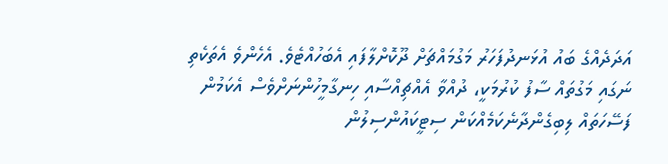އަދަދެއްގެ ބައު އުޅަނދުފަހަރު މަގުމައްޗަށް ދޫކޮށްލާފައި އެބަހުއްޓެވެ. އެހެންވެ އެތަކެތި ނަގައި މަގުތައް ސާފު ކުރުމަކީ، ދުއްވާ އެއްޗިއްސާއި ހިނގާމީހުންނަށްވެސް އެކަމުން ފަސޭހަތައް ލިބިގެންދާނެކަމެއްކަން ސިޓީކައުންސިލުން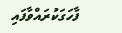ފާހަގަކުރައްވާފައި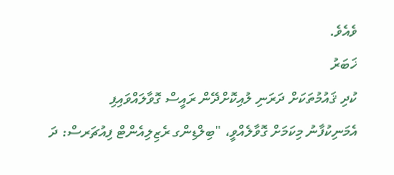ވެއެވެ.
ޚަބަރު
ކުދި ޤައުމުތަކަށް ދަރަނި ލުއިކޮށްދޭން ރައީސް ގޮވާލައްވައިފި
އެމަނިކުފާނު މިކަމަށް ގޮވާލެއްވީ، "ބިލްޑިންގ ރެޒިލިއެންޓް ފިއުޗަރސް: ދަ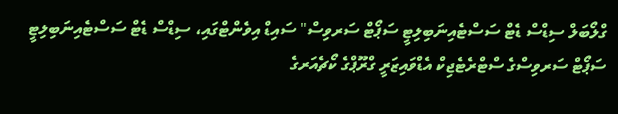ގްލޯބަލް ސިޑްސް ޑެޓް ސަސްޓެއިނަބިލިޓީ ސަޕޯޓް ސަރވިސް" ސައިޑް އިވެންޓްގައި، ސިޑްސް ޑެޓް ސަސްޓެއިނަބިލިޓީ ސަޕޯޓް ސަރވިސްގެ ސްޓްރެޓެޖިކް އެޑްވައިޒަރީ ގްރޫޕްގެ ކޯޗެއަރގެ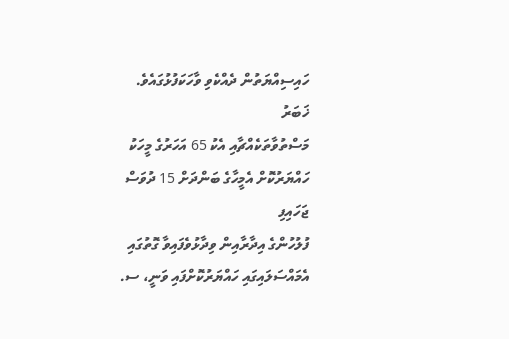ހައިސިއްޔަތުން ދެއްކެވި ވާހަކަފުޅުގައެވެ.
ޚަބަރު
މަސްތުވާތަކެއްޗާއި އެކު 65 އަހަރުގެ މީހަކު ހައްޔަރުކޮށް އެމީހާގެ ބަންދަށް 15 ދުވަސް ޖަހައިފި
ފުލުހުންގެ އިދާރާއިން ވިދާޅުވެފައިވާ ގޮތުގައި އެމައްސަލައިގައި ހައްޔަރުކޮށްފައި ވަނީ، ސ.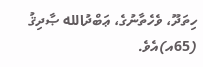ހިތަދޫ، ވެހެތާނުގެ، ޢަބްދުالله ޞާދިޤު (65އ)އެވެ.